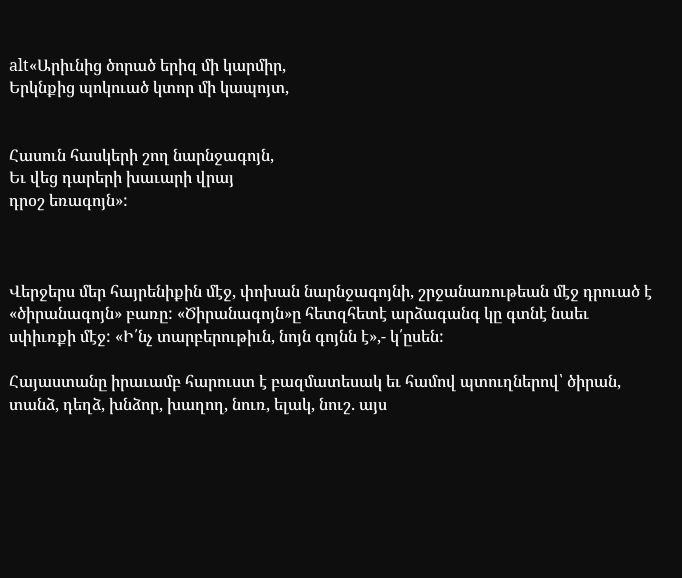alt«Արիւնից ծորած երիզ մի կարմիր,
Երկնքից պոկուած կտոր մի կապոյտ,


Հասուն հասկերի շող նարնջագոյն,
Եւ վեց դարերի խաւարի վրայ
դրօշ եռագոյն»:



Վերջերս մեր հայրենիքին մէջ, փոխան նարնջագոյնի, շրջանառութեան մէջ դրուած է «ծիրանագոյն» բառը: «Ծիրանագոյն»ը հետզհետէ արձագանգ կը գտնէ նաեւ սփիւռքի մէջ: «Ի՛նչ տարբերութիւն, նոյն գոյնն է»,- կ՛ըսեն:

Հայաստանը իրաւամբ հարուստ է բազմատեսակ եւ համով պտուղներով՝ ծիրան, տանձ, դեղձ, խնձոր, խաղող, նուռ, ելակ, նուշ. այս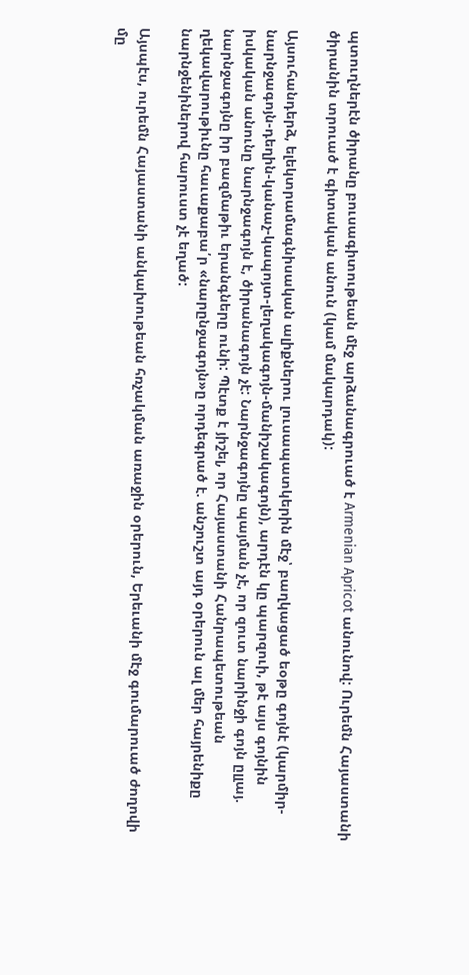պտուղներէն ծիրանը բուսագիտութեան մէջ արձանագրուած է Armenian Apricot անունով: Ուրեմն Հայաստանի ծիրանին տրուած է գիտական անուն (կամ մակարդակ):

Այսուհանդերձ, ելեկտրամագնիսական ալիքներու լուսապատկերին մէջ՝ բաղկացած եօթը գոյնէ (կարմիր-նարնջագոյն-դեղին-կանաչ-կապոյտ-լեղակագոյն-մանիշակագոյն), արդէն կը պարզուի, թէ այս գոյնին իսկական անունը նարնջագոյն է, ծիրանագոյն չէ: Նարնջագոյնը պայման չէ, որ զուտ նարինջի գոյն ըլլայ. նարնջագոյնը իր բազմաթիւ երանգները ունի: Պէտք է յիշել, որ Հայաստանի Հանրապետութեան ղեկավարութիւնը հաւաքաբա՛ր «նարընջագոյն»ը որդեգրած է. անշուշտ այդ օրերուն ալ մեր հայրենիքը նարնջենիներով հարուստ չէ եղած:

Այսպէս, ուրեմն Հայաստանի անկախութեան հռչակման առաջին օրերուն, Երեւանի մէջ գումարուած ժողովի մը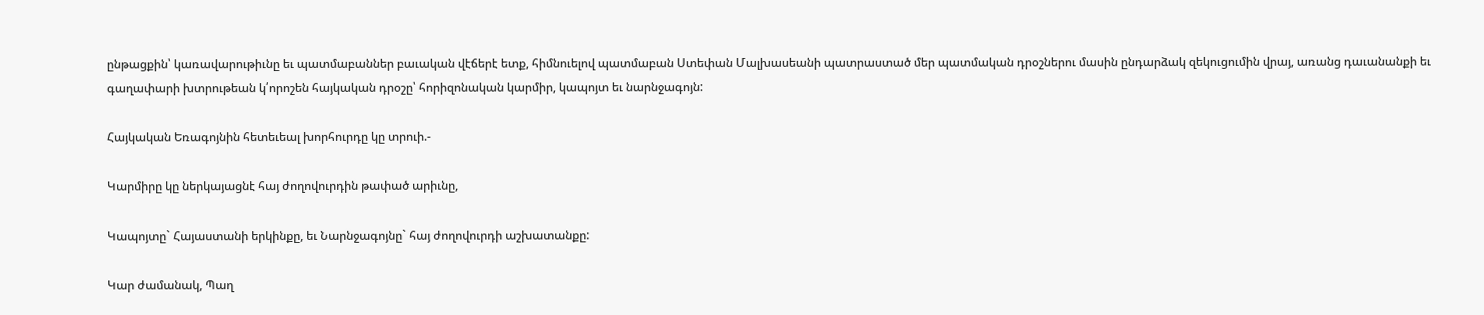ընթացքին՝ կառավարութիւնը եւ պատմաբաններ բաւական վէճերէ ետք, հիմնուելով պատմաբան Ստեփան Մալխասեանի պատրաստած մեր պատմական դրօշներու մասին ընդարձակ զեկուցումին վրայ, առանց դաւանանքի եւ գաղափարի խտրութեան կ՛որոշեն հայկական դրօշը՝ հորիզոնական կարմիր, կապոյտ եւ նարնջագոյն:

Հայկական Եռագոյնին հետեւեալ խորհուրդը կը տրուի.-

Կարմիրը կը ներկայացնէ հայ ժողովուրդին թափած արիւնը,

Կապոյտը` Հայաստանի երկինքը, եւ Նարնջագոյնը` հայ ժողովուրդի աշխատանքը:

Կար ժամանակ, Պաղ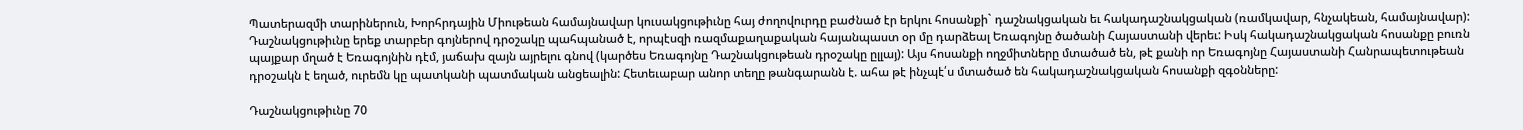Պատերազմի տարիներուն, Խորհրդային Միութեան համայնավար կուսակցութիւնը հայ ժողովուրդը բաժնած էր երկու հոսանքի` դաշնակցական եւ հակադաշնակցական (ռամկավար, հնչակեան, համայնավար): Դաշնակցութիւնը երեք տարբեր գոյներով դրօշակը պահպանած է, որպէսզի ռազմաքաղաքական հայանպաստ օր մը դարձեալ Եռագոյնը ծածանի Հայաստանի վերեւ: Իսկ հակադաշնակցական հոսանքը բուռն պայքար մղած է Եռագոյնին դէմ, յաճախ զայն այրելու գնով (կարծես Եռագոյնը Դաշնակցութեան դրօշակը ըլլայ): Այս հոսանքի ողջմիտները մտածած են, թէ քանի որ Եռագոյնը Հայաստանի Հանրապետութեան դրօշակն է եղած, ուրեմն կը պատկանի պատմական անցեալին: Հետեւաբար անոր տեղը թանգարանն է. ահա թէ ինչպէ՛ս մտածած են հակադաշնակցական հոսանքի զգօնները:

Դաշնակցութիւնը 70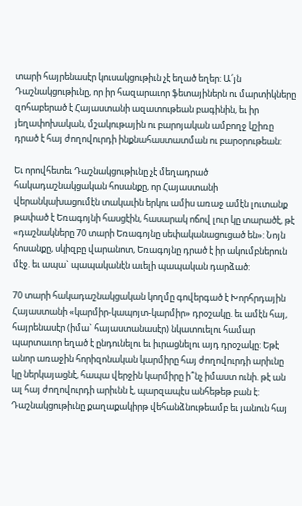տարի հայրենասէր կուսակցութիւն չէ եղած եղեր: Ա՛յն Դաշնակցութիւնը, որ իր հազարաւոր ֆետայիներն ու մարտիկները զոհաբերած է Հայաստանի ազատութեան բագինին, եւ իր յեղափոխական, մշակութային ու բարոյական ամբողջ կշիռը դրած է հայ ժողովուրդի ինքնահաստատման ու բարօրութեան:

Եւ որովհետեւ Դաշնակցութիւնը չէ մեղադրած հակադաշնակցական հոսանքը, որ Հայաստանի վերանկախացումէն տակաւին երկու ամիս առաջ ամէն լուտանք թափած է Եռագոյնի հասցէին, հասարակ ոճով լուր կը տարածէ, թէ «դաշնակները 70 տարի Եռագոյնը սեփականացուցած են»: Նոյն հոսանքը, սկիզբը վարանոտ, Եռագոյնը դրած է իր ակումբներուն մէջ. եւ ապա` պապականէն աւելի պապական դարձած:

70 տարի հակադաշնակցական կողմը գովերգած է Խորհրդային Հայաստանի «կարմիր-կապոյտ-կարմիր» դրօշակը. եւ ամէն հայ, հայրենասէր (իմա` հայաստանասէր) նկատուելու համար պարտաւոր եղած է ընդունելու եւ իւրացնելու այդ դրօշակը: Եթէ անոր առաջին հորիզոնական կարմիրը հայ ժողովուրդի արիւնը կը ներկայացնէ, հապա վերջին կարմիրը ի՞նչ իմաստ ունի. թէ ան ալ հայ ժողովուրդի արիւնն է, պարզապէս անհեթեթ բան է: Դաշնակցութիւնը քաղաքակիրթ վեհանձնութեամբ եւ յանուն հայ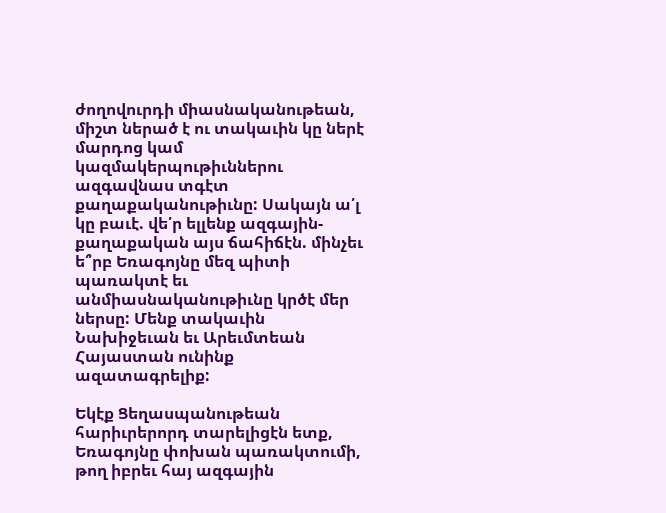ժողովուրդի միասնականութեան, միշտ ներած է ու տակաւին կը ներէ մարդոց կամ կազմակերպութիւններու ազգավնաս տգէտ քաղաքականութիւնը: Սակայն ա՛լ կը բաւէ. վե՛ր ելլենք ազգային- քաղաքական այս ճահիճէն. մինչեւ ե՞րբ Եռագոյնը մեզ պիտի պառակտէ եւ անմիասնականութիւնը կրծէ մեր ներսը: Մենք տակաւին Նախիջեւան եւ Արեւմտեան Հայաստան ունինք ազատագրելիք:

Եկէք Ցեղասպանութեան հարիւրերորդ տարելիցէն ետք, Եռագոյնը փոխան պառակտումի, թող իբրեւ հայ ազգային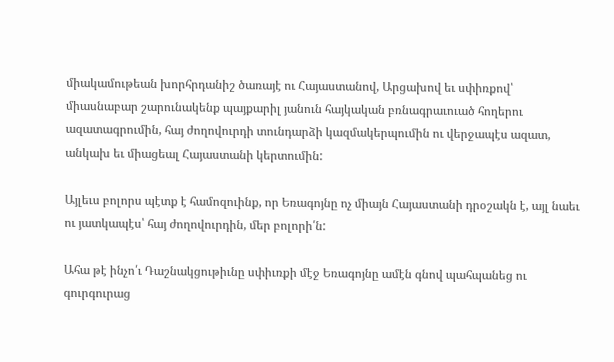միակամութեան խորհրդանիշ ծառայէ ու Հայաստանով, Արցախով եւ սփիռքով՝ միասնաբար շարունակենք պայքարիլ յանուն հայկական բռնագրաւուած հողերու ազատագրումին, հայ ժողովուրդի տունդարձի կազմակերպումին ու վերջապէս ազատ, անկախ եւ միացեալ Հայաստանի կերտումին:

Այլեւս բոլորս պէտք է համոզուինք, որ Եռագոյնը ոչ միայն Հայաստանի դրօշակն է, այլ նաեւ ու յատկապէս՝ հայ ժողովուրդին, մեր բոլորի՛ն:

Ահա թէ ինչո՛ւ Դաշնակցութիւնը սփիւռքի մէջ Եռագոյնը ամէն գնով պահպանեց ու գուրգուրաց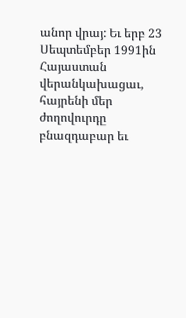անոր վրայ: Եւ երբ 23 Սեպտեմբեր 1991ին Հայաստան վերանկախացաւ, հայրենի մեր ժողովուրդը բնազդաբար եւ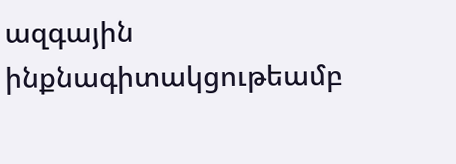ազգային ինքնագիտակցութեամբ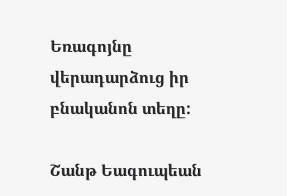Եռագոյնը վերադարձուց իր բնականոն տեղը:

Շանթ Եագուպեան